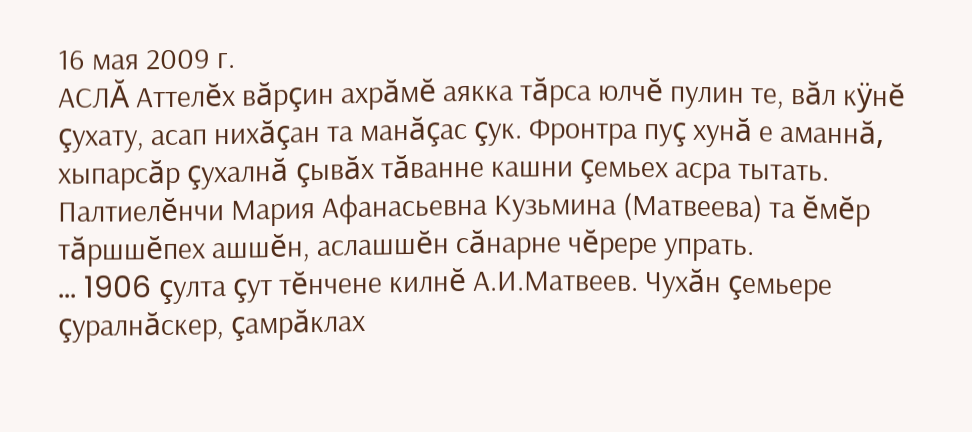16 мая 2009 г.
АСЛĂ Аттелĕх вăрçин ахрăмĕ аякка тăрса юлчĕ пулин те, вăл кÿнĕ çухату, асап нихăçан та манăçас çук. Фронтра пуç хунă е аманнă, хыпарсăр çухалнă çывăх тăванне кашни çемьех асра тытать. Палтиелĕнчи Мария Афанасьевна Кузьмина (Матвеева) та ĕмĕр тăршшĕпех ашшĕн, аслашшĕн сăнарне чĕрере упрать.
... 1906 çулта çут тĕнчене килнĕ А.И.Матвеев. Чухăн çемьере çуралнăскер, çамрăклах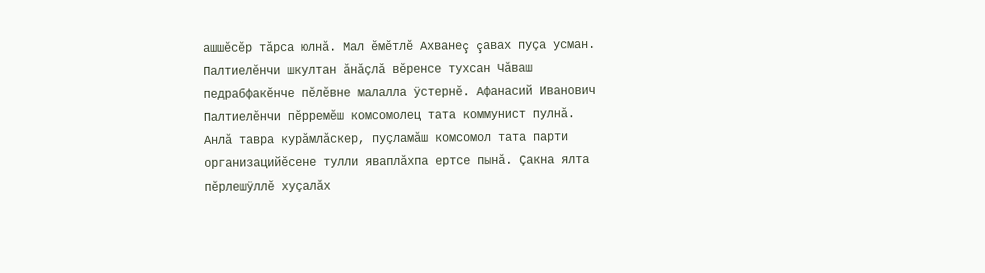ашшĕсĕр тăрса юлнă. Мал ĕмĕтлĕ Ахванеç çавах пуçа усман. Палтиелĕнчи шкултан ăнăçлă вĕренсе тухсан Чăваш педрабфакĕнче пĕлĕвне малалла ÿстернĕ. Афанасий Иванович Палтиелĕнчи пĕрремĕш комсомолец тата коммунист пулнă. Анлă тавра курăмлăскер, пуçламăш комсомол тата парти организацийĕсене тулли яваплăхпа ертсе пынă. Çакна ялта пĕрлешÿллĕ хуçалăх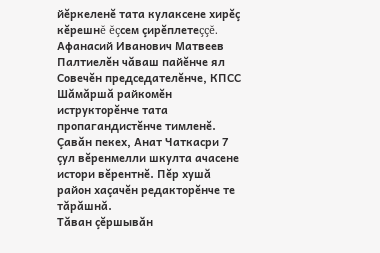йĕркеленĕ тата кулаксене хирĕç кĕрешнĕ ĕçсем çирĕплетеççĕ.
Афанасий Иванович Матвеев Палтиелĕн чăваш пайĕнче ял Совечĕн председателĕнче, КПСС Шăмăршă райкомĕн иструкторĕнче тата пропагандистĕнче тимленĕ. Çавăн пекех, Анат Чаткасри 7 çул вĕренмелли шкулта ачасене истори вĕрентнĕ. Пĕр хушă район хаçачĕн редакторĕнче те тăрăшнă.
Тăван çĕршывăн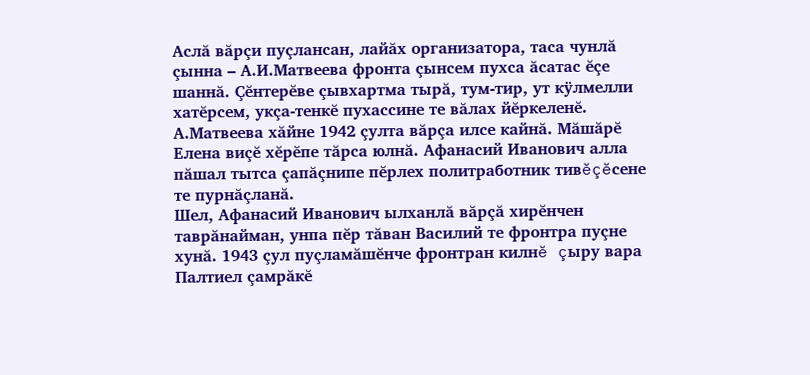Аслă вăрçи пуçлансан, лайăх организатора, таса чунлă çынна – А.И.Матвеева фронта çынсем пухса ăсатас ĕçе шаннă. Çĕнтерĕве çывхартма тырă, тум-тир, ут кÿлмелли хатĕрсем, укçа-тенкĕ пухассине те вăлах йĕркеленĕ.
А.Матвеева хăйне 1942 çулта вăрçа илсе кайнă. Мăшăрĕ Елена виçĕ хĕрĕпе тăрса юлнă. Афанасий Иванович алла пăшал тытса çапăçнипе пĕрлех политработник тивĕçĕсене те пурнăçланă.
Шел, Афанасий Иванович ылханлă вăрçă хирĕнчен таврăнайман, унпа пĕр тăван Василий те фронтра пуçне хунă. 1943 çул пуçламăшĕнче фронтран килнĕ çыру вара Палтиел çамрăкĕ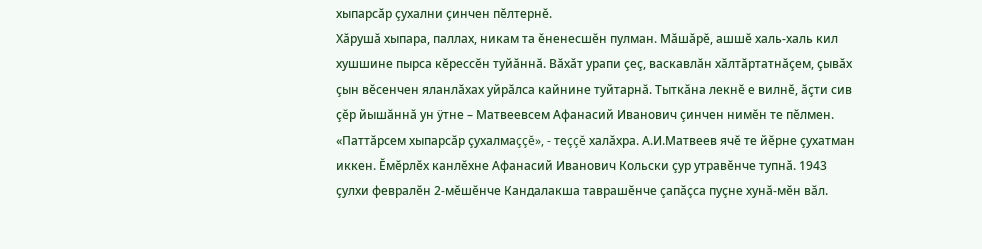хыпарсăр çухални çинчен пĕлтернĕ.
Хăрушă хыпара, паллах, никам та ĕненесшĕн пулман. Мăшăрĕ, ашшĕ халь-халь кил хушшине пырса кĕрессĕн туйăннă. Вăхăт урапи çеç, васкавлăн хăлтăртатнăçем, çывăх çын вĕсенчен яланлăхах уйрăлса кайнине туйтарнă. Тыткăна лекнĕ е вилнĕ, ăçти сив çĕр йышăннă ун ÿтне – Матвеевсем Афанасий Иванович çинчен нимĕн те пĕлмен.
«Паттăрсем хыпарсăр çухалмаççĕ», - теççĕ халăхра. А.И.Матвеев ячĕ те йĕрне çухатман иккен. Ĕмĕрлĕх канлĕхне Афанасий Иванович Кольски çур утравĕнче тупнă. 1943 çулхи февралĕн 2-мĕшĕнче Кандалакша таврашĕнче çапăçса пуçне хунă-мĕн вăл.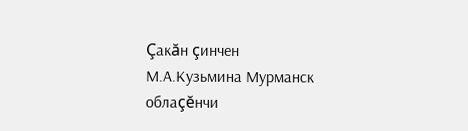Çакăн çинчен М.А.Кузьмина Мурманск облаçĕнчи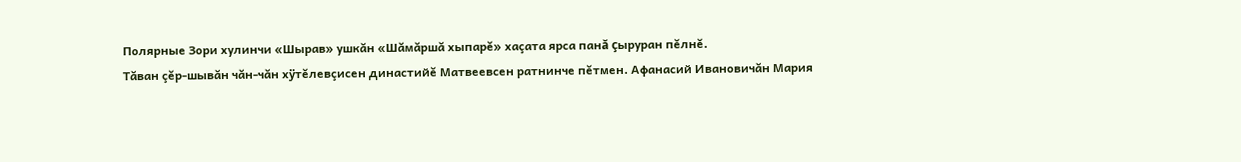Полярные Зори хулинчи «Шырав» ушкăн «Шăмăршă хыпарĕ» хаçата ярса панă çыруран пĕлнĕ.
Тăван çĕр-шывăн чăн-чăн хÿтĕлевçисен династийĕ Матвеевсен ратнинче пĕтмен. Афанасий Ивановичăн Мария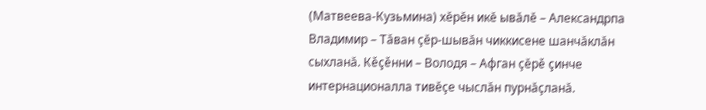(Матвеева-Кузьмина) хĕрĕн икĕ ывăлĕ – Александрпа Владимир – Тăван çĕр-шывăн чиккисене шанчăклăн сыхланă. Кĕçĕнни – Володя – Афган çĕрĕ çинче интернационалла тивĕçе чыслăн пурнăçланă.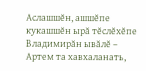Аслашшĕн, ашшĕпе кукашшĕн ырă тĕслĕхĕпе Владимирăн ывăлĕ – Артем та хавхаланать,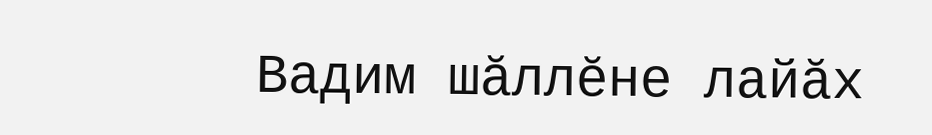Вадим шăллĕне лайăх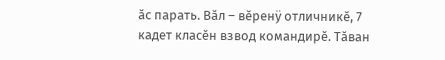ăс парать. Вăл – вĕренÿ отличникĕ, 7 кадет класĕн взвод командирĕ. Тăван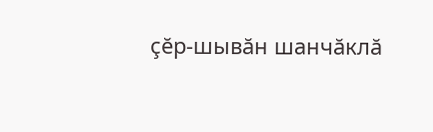çĕр-шывăн шанчăклă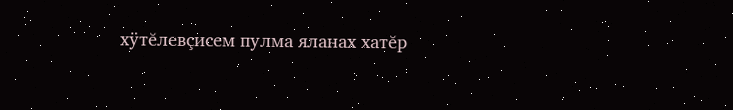хÿтĕлевçисем пулма яланах хатĕр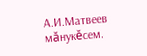А.И.Матвеев мăнукĕсем.